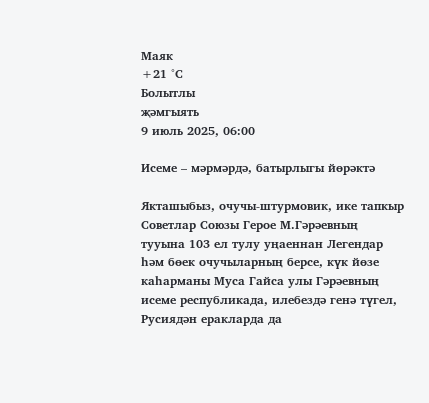Маяк
+21 °С
Болытлы
җәмгыять
9 июль 2025, 06:00

Исеме – мәрмәрдә, батырлыгы йөрәктә

Якташыбыз, очучы-штурмовик, ике тапкыр Советлар Союзы Герое М.Гәрәевның тууына 103 ел тулу уңаеннан Легендар һәм бөек очучыларның берсе, күк йөзе каһарманы Муса Гайса улы Гәрәевның исеме республикада, илебездә генә түгел, Русиядән еракларда да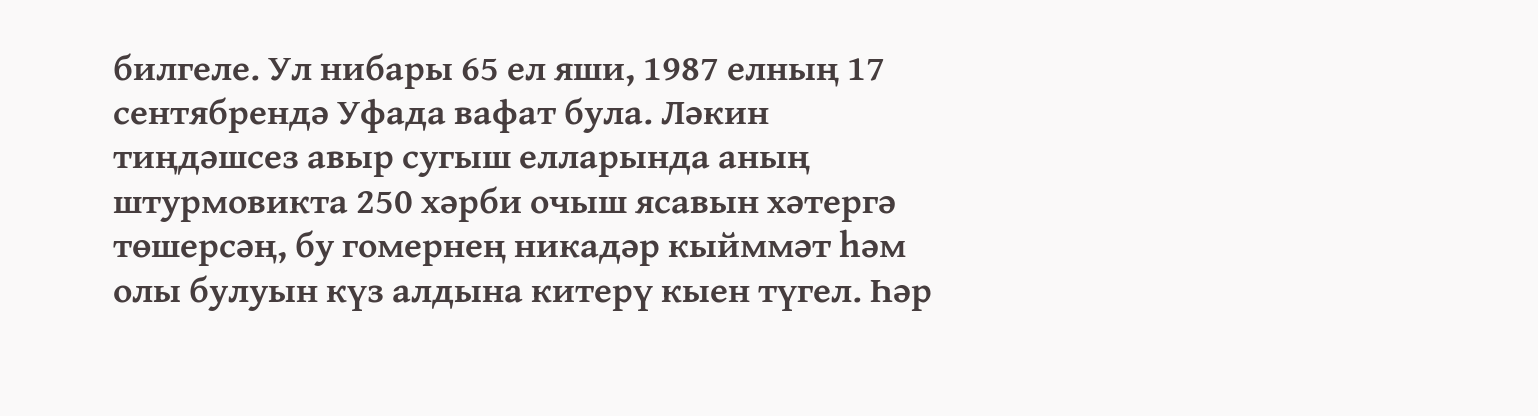билгеле. Ул нибары 65 ел яши, 1987 елның 17 сентябрендә Уфада вафат була. Ләкин тиңдәшсез авыр сугыш елларында аның штурмовикта 250 хәрби очыш ясавын хәтергә төшерсәң, бу гомернең никадәр кыйммәт һәм олы булуын күз алдына китерү кыен түгел. Һәр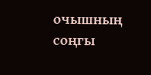очышның соңгы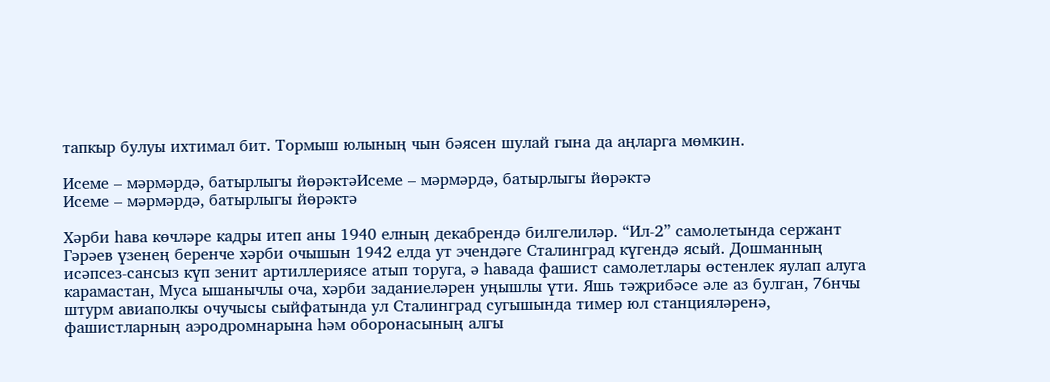тапкыр булуы ихтимал бит. Тормыш юлының чын бәясен шулай гына да аңларга мөмкин.

Исеме – мәрмәрдә, батырлыгы йөрәктәИсеме – мәрмәрдә, батырлыгы йөрәктә
Исеме – мәрмәрдә, батырлыгы йөрәктә

Хәрби һава көчләре кадры итеп аны 1940 елның декабрендә билгелиләр. “Ил-2” самолетында сержант Гәрәев үзенең беренче хәрби очышын 1942 елда ут эчендәге Сталинград күгендә ясый. Дошманның исәпсез-сансыз күп зенит артиллериясе атып торуга, ә һавада фашист самолетлары өстенлек яулап алуга карамастан, Муса ышанычлы оча, хәрби заданиеләрен уңышлы үти. Яшь тәҗрибәсе әле аз булган, 76нчы штурм авиаполкы очучысы сыйфатында ул Сталинград сугышында тимер юл станцияләренә, фашистларның аэродромнарына һәм оборонасының алгы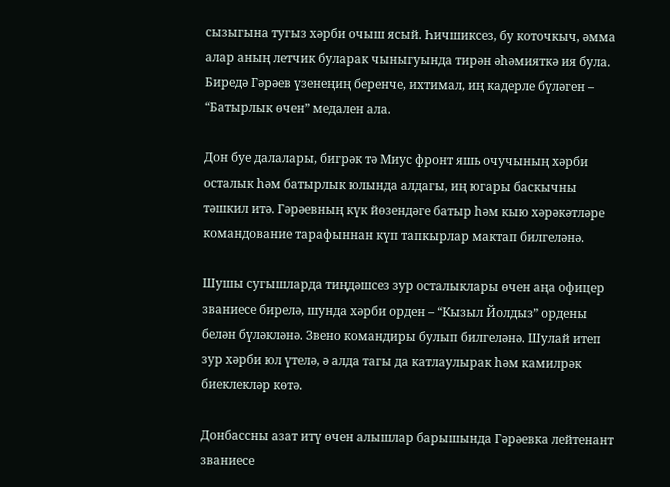сызыгына тугыз хәрби очыш ясый. Һичшиксез, бу коточкыч, әмма алар аның летчик буларак чыныгуында тирән әһәмияткә ия була. Биредә Гәрәев үзенеңиң беренче, ихтимал, иң кадерле бүләген – “Батырлык өчен” медален ала.

Дон буе далалары, бигрәк тә Миус фронт яшь очучының хәрби осталык һәм батырлык юлында алдагы, иң югары баскычны тәшкил итә. Гәрәевның күк йөзендәге батыр һәм кыю хәрәкәтләре командование тарафыннан күп тапкырлар мактап билгеләнә.

Шушы сугышларда тиңдәшсез зур осталыклары өчен аңа офицер званиесе бирелә, шунда хәрби орден – “Кызыл Йолдыз” ордены белән бүләкләнә. Звено командиры булып билгеләнә. Шулай итеп зур хәрби юл үтелә, ә алда тагы да катлаулырак һәм камилрәк биеклекләр көтә.

Донбассны азат итү өчен алышлар барышында Гәрәевка лейтенант званиесе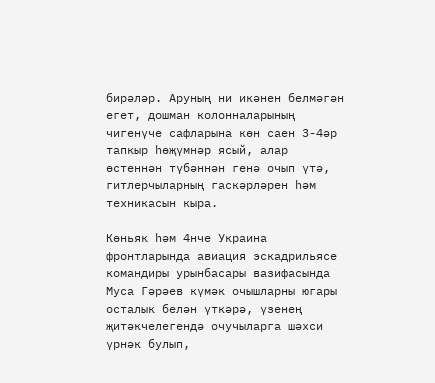бирәләр. Аруның ни икәнен белмәгән егет, дошман колонналарының чигенүче сафларына көн саен 3-4әр тапкыр һөҗүмнәр ясый, алар өстеннән түбәннән генә очып үтә, гитлерчыларның гаскәрләрен һәм техникасын кыра.

Көньяк һәм 4нче Украина фронтларында авиация эскадрильясе командиры урынбасары вазифасында Муса Гәрәев күмәк очышларны югары осталык белән үткәрә, үзенең җитәкчелегендә очучыларга шәхси үрнәк булып,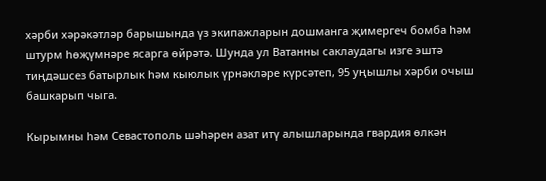хәрби хәрәкәтләр барышында үз экипажларын дошманга җимергеч бомба һәм штурм һөҗүмнәре ясарга өйрәтә. Шунда ул Ватанны саклаудагы изге эштә тиңдәшсез батырлык һәм кыюлык үрнәкләре күрсәтеп, 95 уңышлы хәрби очыш башкарып чыга.

Кырымны һәм Севастополь шәһәрен азат итү алышларында гвардия өлкән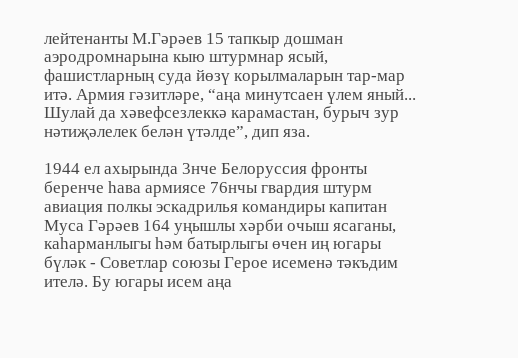лейтенанты М.Гәрәев 15 тапкыр дошман аэродромнарына кыю штурмнар ясый, фашистларның суда йөзү корылмаларын тар-мар итә. Армия гәзитләре, “аңа минутсаен үлем яный... Шулай да хәвефсезлеккә карамастан, бурыч зур нәтиҗәлелек белән үтәлде”, дип яза.

1944 ел ахырында 3нче Белоруссия фронты беренче һава армиясе 76нчы гвардия штурм авиация полкы эскадрилья командиры капитан Муса Гәрәев 164 уңышлы хәрби очыш ясаганы, каһарманлыгы һәм батырлыгы өчен иң югары бүләк - Советлар союзы Герое исеменә тәкъдим ителә. Бу югары исем аңа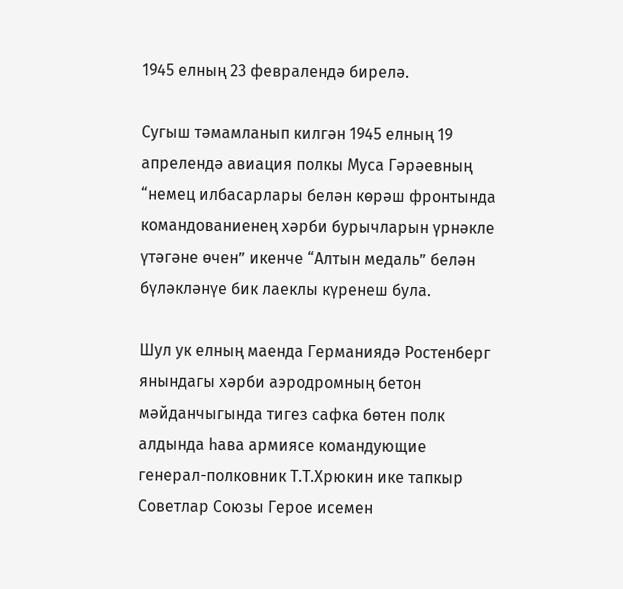1945 елның 23 февралендә бирелә.

Сугыш тәмамланып килгән 1945 елның 19 апрелендә авиация полкы Муса Гәрәевның “немец илбасарлары белән көрәш фронтында командованиенең хәрби бурычларын үрнәкле үтәгәне өчен” икенче “Алтын медаль” белән бүләкләнүе бик лаеклы күренеш була.

Шул ук елның маенда Германиядә Ростенберг янындагы хәрби аэродромның бетон мәйданчыгында тигез сафка бөтен полк алдында һава армиясе командующие генерал-полковник Т.Т.Хрюкин ике тапкыр Советлар Союзы Герое исемен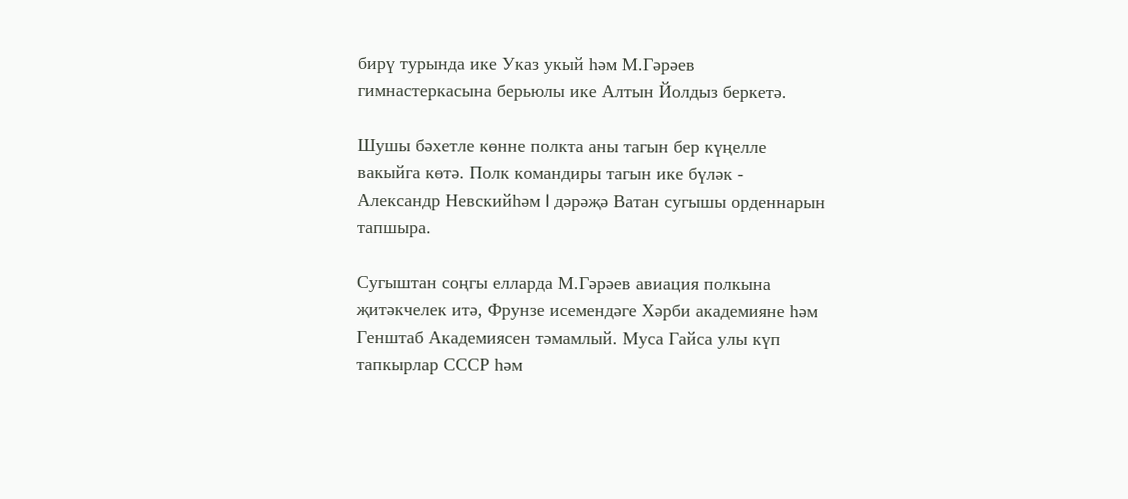бирү турында ике Указ укый һәм М.Гәрәев гимнастеркасына берьюлы ике Алтын Йолдыз беркетә.

Шушы бәхетле көнне полкта аны тагын бер күңелле вакыйга көтә. Полк командиры тагын ике бүләк - Александр Невскийһәм I дәрәҗә Ватан сугышы орденнарын тапшыра.

Сугыштан соңгы елларда М.Гәрәев авиация полкына җитәкчелек итә, Фрунзе исемендәге Хәрби академияне һәм Генштаб Академиясен тәмамлый. Муса Гайса улы күп тапкырлар СССР һәм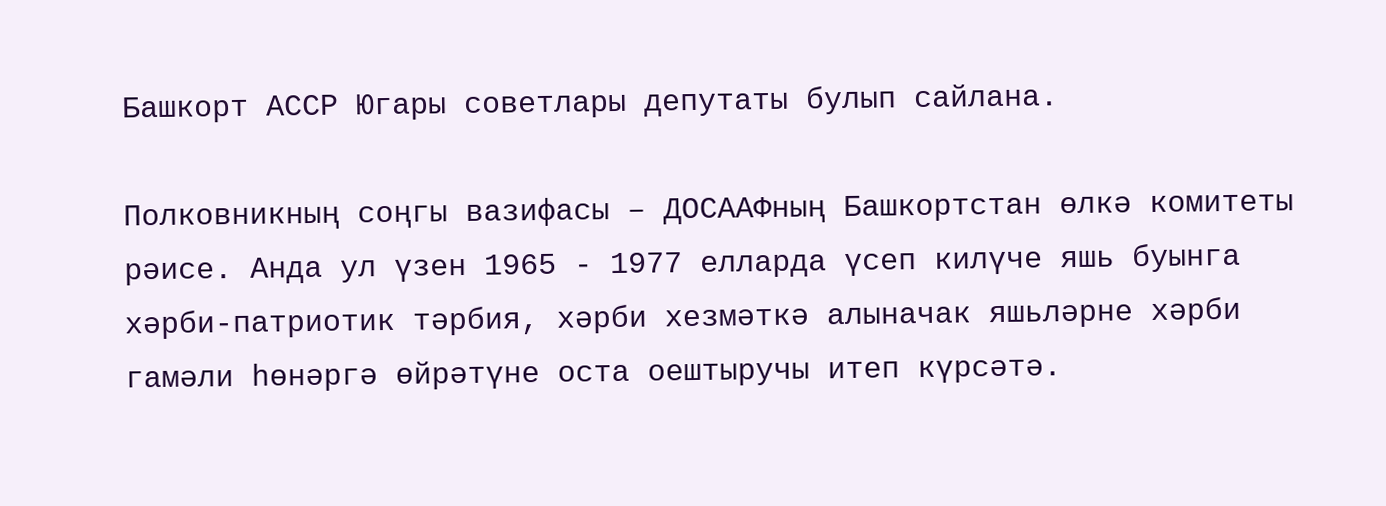Башкорт АССР Югары советлары депутаты булып сайлана.

Полковникның соңгы вазифасы – ДОСААФның Башкортстан өлкә комитеты рәисе. Анда ул үзен 1965 - 1977 елларда үсеп килүче яшь буынга хәрби-патриотик тәрбия, хәрби хезмәткә алыначак яшьләрне хәрби гамәли һөнәргә өйрәтүне оста оештыручы итеп күрсәтә.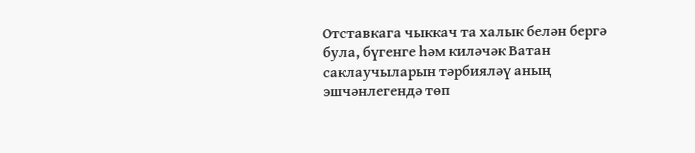Отставкага чыккач та халык белән бергә була, бүгенге һәм киләчәк Ватан саклаучыларын тәрбияләү аның эшчәнлегендә төп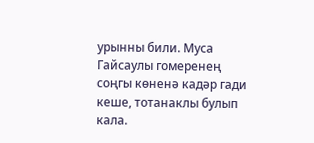урынны били. Муса Гайсаулы гомеренең соңгы көненә кадәр гади кеше, тотанаклы булып кала.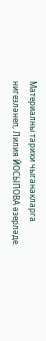Материалны тарихи чыганакларга нигезләнеп, Лилия ЙОСЫПОВА әзерләде.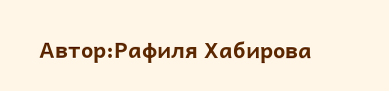Автор:Рафиля Хабирова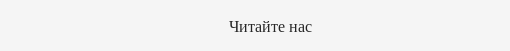Читайте нас